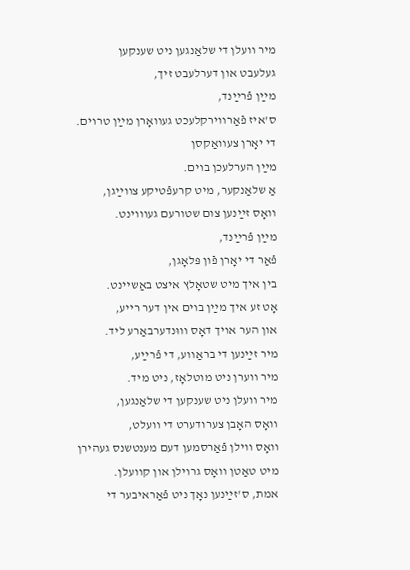מיר װעלן די שלאַנגען ניט שענקען
געלעבט און דערלעבט זיך,
מײַן פֿרײַנד,
ס'איז פֿאַרװירקלעכט געװאָרן מײַן טרױם.
די יאָרן צעװאַקסן
מײַן הערלעכן בױם.
אַ שלאַנקער, מיט קרעפֿטיקע צװײַגן,
װאָס זײַנען צום שטורעם געװױנט.
מײַן פֿרײַנד,
פֿאַר די יאָרן פֿון פּלאָגן,
בין איך מיט שטאָלץ איצט באַשײנט.
אָט זע איך מײַן בױם אין דער רײע,
און הער אױך דאָס װוּנדערבאַרע ליד.
מיר זײַנען די בראַװע, די פֿרײַע,
מיר װערן ניט מוטלאָז, ניט מיד.
מיר װעלן ניט שענקען די שלאַנגען,
װאָס האָבן צערודערט די װעלט,
װאָס װילן פֿאַרסמען דעם מענטשנס געהירן
מיט טאַטן װאָס גרױלן און קװעלן.
אמת, ס'זײַנען נאָך ניט פֿאַראיבער די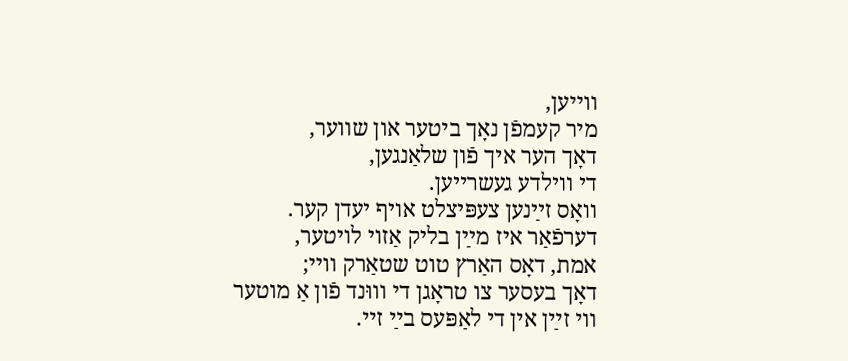װײען,
מיר קעמפֿן נאָך ביטער און שװער,
דאָך הער איך פֿון שלאַנגען,
די װילדע געשרײען.
װאָס זײַנען צעפּיצלט אױף יעדן קער.
דערפֿאַר איז מײַן בליק אַזױ לױטער,
אמת, דאָס האַרץ טוט שטאַרק װײ;
דאָך בעסער צו טראָגן די װוּנד פֿון אַ מוטער
װי זײַן אין די לאַפּעס בײַ זײ.